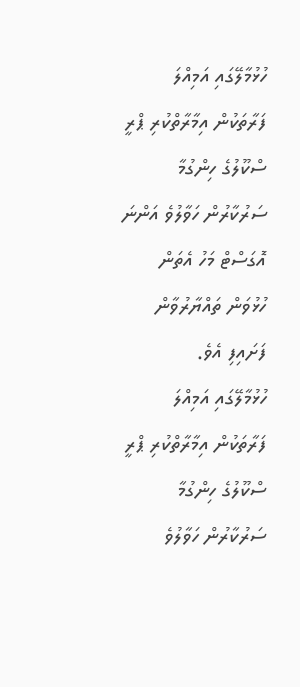ހުޅުމާލޭގައި އަމިއްލަ ފަރާތަކުން އިމާރާތްކުރި ޕްރީ ސްކޫލުގެ ހިންގުމާ ސަރުކާރުން ހަވާލުވެ އަންނަ އޮގަސްޓް މަހު އެތަން ހުޅުވަން ތައްޔާރުވާން ފަށައިފި އެވެ.
ހުޅުމާލޭގައި އަމިއްލަ ފަރާތަކުން އިމާރާތްކުރި ޕްރީ ސްކޫލުގެ ހިންގުމާ ސަރުކާރުން ހަވާލުވެ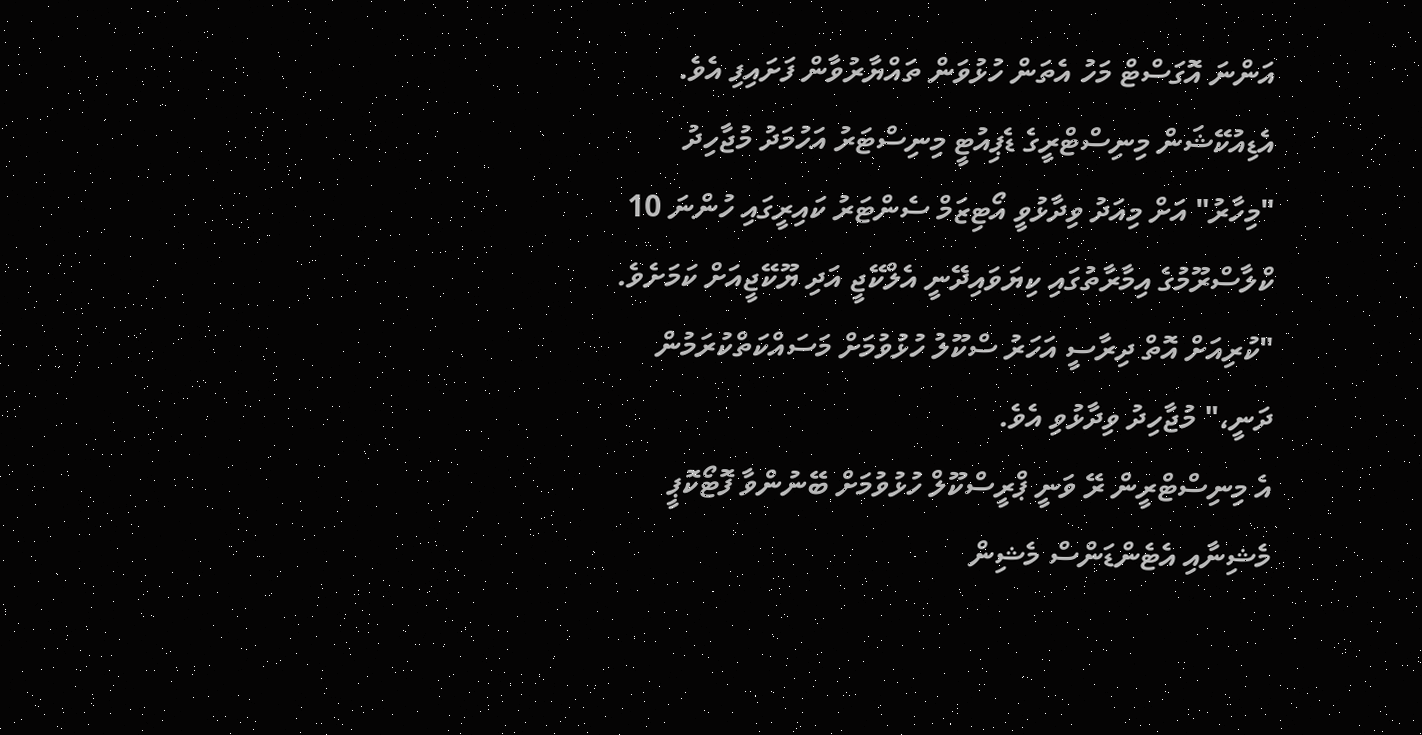އަންނަ އޮގަސްޓް މަހު އެތަން ހުޅުވަން ތައްޔާރުވާން ފަށައިފި އެވެ.
އެޑިއުކޭޝަން މިނިސްޓްރީގެ ޑެޕިއުޓީ މިނިސްޓަރު އަހުމަދު މުޖާހިދު "މިހާރު" އަށް މިއަދު ވިދާޅުވީ އޯޓިޒަމް ސެންޓަރު ކައިރީގައި ހުންނަ 10 ކްލާސްރޫމުގެ އިމާރާތުގައި ކިޔަވައިދޭނީ އެލްކޭޖީ އަދި ޔޫކޭޖީއަށް ކަމަށެވެ.
"ކުރިއަށް އޮތް ދިރާސީ އަހަރު ސްކޫލު ހުޅުވުމަށް މަސައްކަތްކުރަމުން ދަނީ،" މުޖާހިދު ވިދާޅުވި އެވެ.
އެ މިނިސްޓްރީން ރޭ ވަނީ ޕްރީސްކޫލް ހުޅުވުމަށް ބޭނުންވާ ފޮޓޯކޮޕީ މެޝިނާއި އެޓެންޑަންސް މެޝިން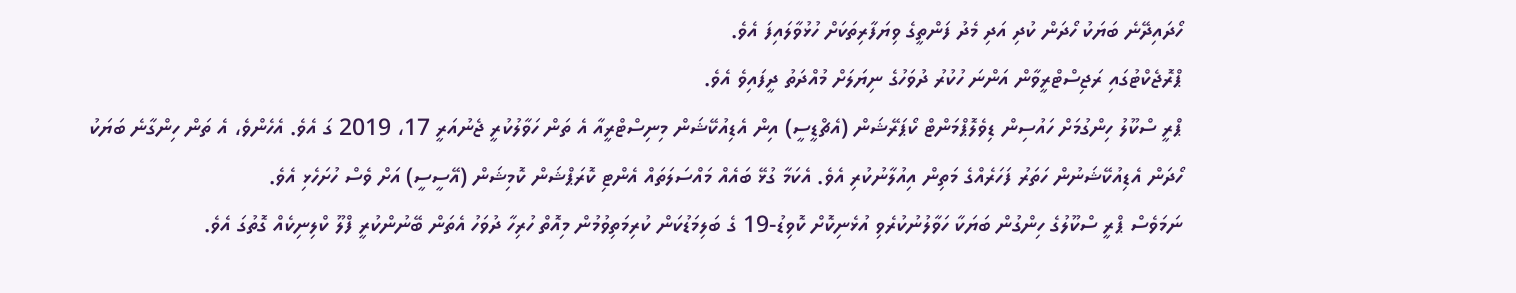ހޯދައިދޭނެ ބަޔަކު ހޯދަން ކުދި އަދި މެދު ފަންތީގެ ވިޔަފާރިތަކަށް ހުޅުވާލައިފަ އެވެ.
ޕްރޮޖެކްޓުގައި ރަޖިސްޓްރީވާން އަންނަ ހުކުރު ދުވަހުގެ ނިޔަލަށް މުއްދަތު ދީފައިވެ އެވެ.
ޕްރީ ސްކޫލު ހިންގުމަށް ހައުސިން ޑިވެލޮޕްމަންޓް ކޯޕަރޭޝަން (އެޗްޑީސީ) އިން އެޑިއުކޭޝަން މިނިސްޓްރީއާ އެ ތަން ހަވާލުކުރީ ޖެނުއަރީ 17، 2019 ގަ އެވެ. އެހެންވެ، އެ ތަން ހިންގާނެ ބަޔަކު ހޯދަން އެޑިއުކޭޝަނުން ހަތަރު ފަހަރެއްގެ މަތިން އިއުލާނުކުރި އެވެ. އެކަމާ ގުޅޭ ބައެއް މައްސަލަތައް އެންޓި ކޮރަޕްޝަން ކޮމިޝަން (އޭސީސީ) އަށް ވެސް ހުށަހެޅި އެވެ.
ނަމަވެސް ޕްރީ ސްކޫލުގެ ހިންގުން ބަޔަކާ ހަވާލުނުކުރެވި އުޅެނިކޮށް ކޮވިޑު-19 ގެ ބަލިމަޑުކަން ކުރިމަތިވުމުން މިއޮތް ހުރިހާ ދުވަހު އެތަން ބޭނުންކުރީ ފްލޫ ކްލިނިކެއް ގޮތުގަ އެވެ.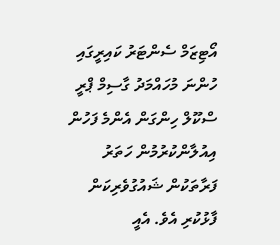އޯޓިޒަމް ސެންޓަރު ކައިރީގައި ހުންނަ މުހައްމަދު ގާސިމް ޕްރީ ސްކޫލް ހިންގަން އެންމެ ފަހުން އިއުލާންކުރުމުން ހަތަރު ފަރާތަކުން ޝައުގުވެރިކަން ފާޅުކުރި އެވެ. އެއީ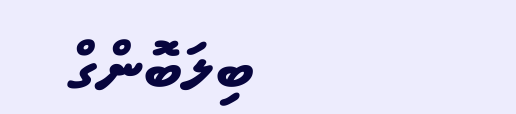ބިލަބޮންގް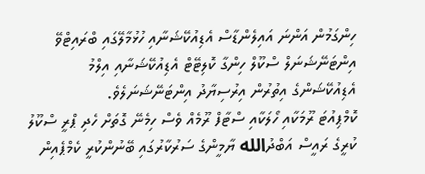ހިންގަމުން އަންނަ އައިލެންޑާސް އެޑިއުކޭޝަނާއި ހުޅުމާލޭގައި ބްރައިޓްވޭ އިންޓަނޭޝަނަލް ސްކޫލް ހިންގާ ކޮލިޓޭޓް އެޑިއުކޭޝަނާއި އިލްމު އެޑިއުކޭޝަންގެ އިތުރުން އިރުސިޔާދު އިންޓަނޭޝަނަލެވެ.
ކޮމްޕިއުޓަ ރޫމަކާއި ހޯލަކާއި ސްޓާފް ރޫމެއް ވެސް ހިމެނޭ ގޮތަށް ހެދި ޕްރީ ސްކޫލު ކުރީގެ ރައީސް އަބްދުالله ޔާމީންގެ ސަރުކާރުގައި ބޭނުންކުރީ ކެމްޕެއިން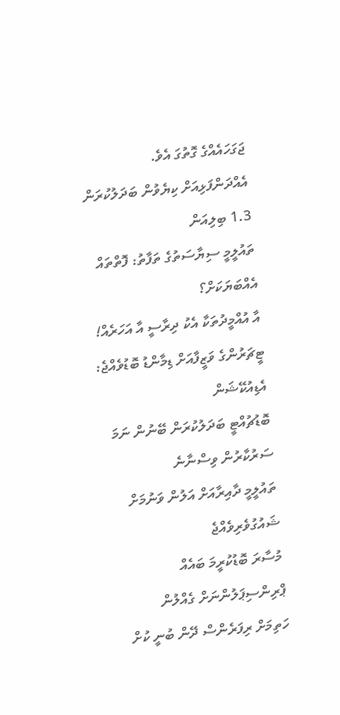ޖަގަހައެއްގެ ގޮތުގަ އެވެ.
އެއްދަންފަޅިއަށް ކިޔެވުން ބަދަލުކުރަން 1.3 ބިލިއަން
ތައުލީމީ ސިޔާސަތުގެ ތަފާތު: ފޮތްތައް އެއްބަޔަކަށް؟
އާ އުއްމީދުތަކާ އެކު ދިރާސީ އާ އަހަރެއް!
ޓީޗަރުންގެ ވަޒީފާއަށް ޑިމާންޑު ބޮޑުވެއްޖެ: އެޑިއުކޭޝަން
ބޮޑުޗުއްޓީ ބަދަލުކުރަން ބޭނުން ނަމަ ސަރުކާރުން ވިސްނާނެ
ތައުލީމީ ދާއިރާއަށް އަލުން ވަނުމަށް ޝައުގުވެރިވެއްޖެ
މުސާރަ ބޮޑުކުރީމަ ބައެއް ޕްރިންސިޕަލުންނަށް ގެއްލުން
ހަތިމަށް ރިފަރެންސް ދޭން ބުނީ ކުށް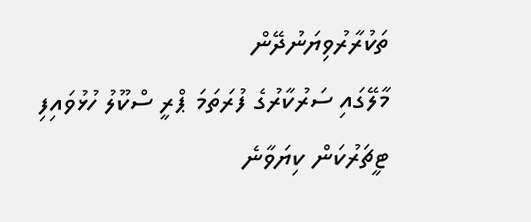ތަކުރާރުވިޔަނުދޭން
މާލޭގައި ސަރުކާރުގެ ފުރަތަމަ ޕްރީ ސްކޫލު ހުޅުވައިފި
ޓީޗަރުކަން ކިޔަވާނެ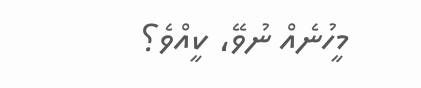މީހުނެއް ނުވޭ، ކީއްވެ؟